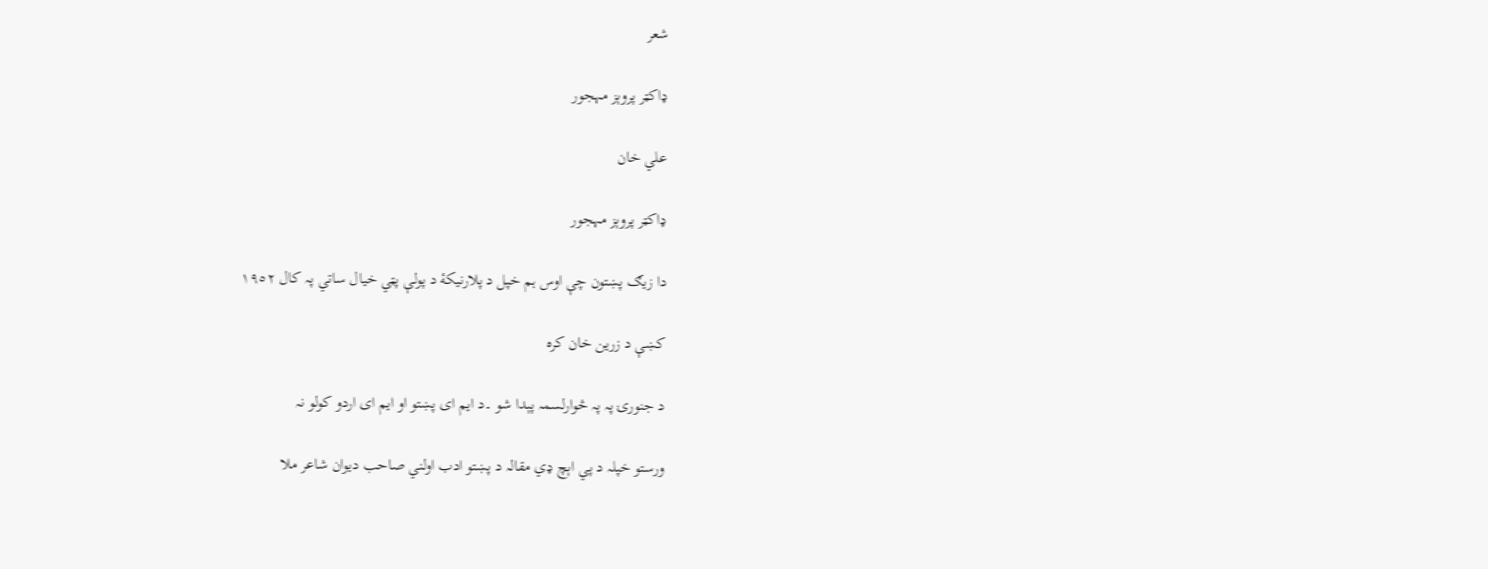شعر

ډاکټر پروېز مہجور

علي خان

ډاکټر پروېز مہجور

دا زیګ پښتون چې اوس ہم خپل د پلارنیکۀ د پولې پټي خیال ساتي پہ کال ١٩٥٢

کښې د زرین خان کرہ

د جنورۍ پہ پہ څوارلسمہ پېدا شو ۔د ایم ای پښتو او ایم ای اردو کولو نہ

ورستو خپلہ د پي اېچ ډي مقالہ د پښتو ادب اولني صاحب دیوان شاعر ملا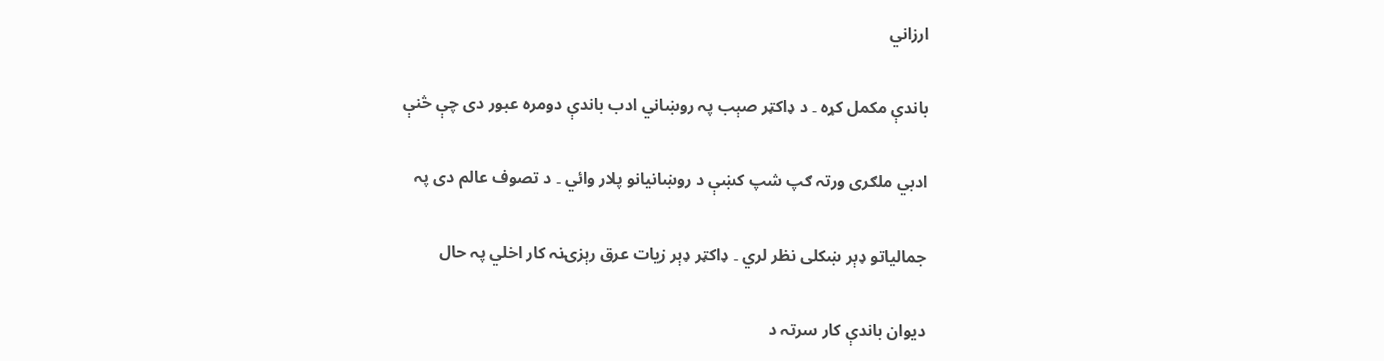ارزاني

باندې مکمل کړہ ۔ د ډاکټر صېب پہ روښاني ادب باندې دومرہ عبور دی چې څنې

ادبي ملګری ورتہ ګپ شپ کښې د روښانیانو پلار وائي ۔ د تصوف عالم دی پہ

جمالیاتو ډېر ښکلی نظر لري ۔ ډاکټر ډېر زیات عرق رېزۍنہ کار اخلي پہ حال

دیوان باندې کار سرتہ د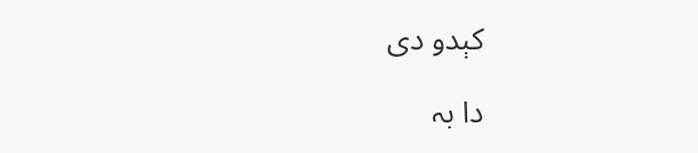کېدو دی

دا بہ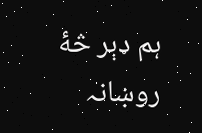ہم ډېر څۀ روښانہ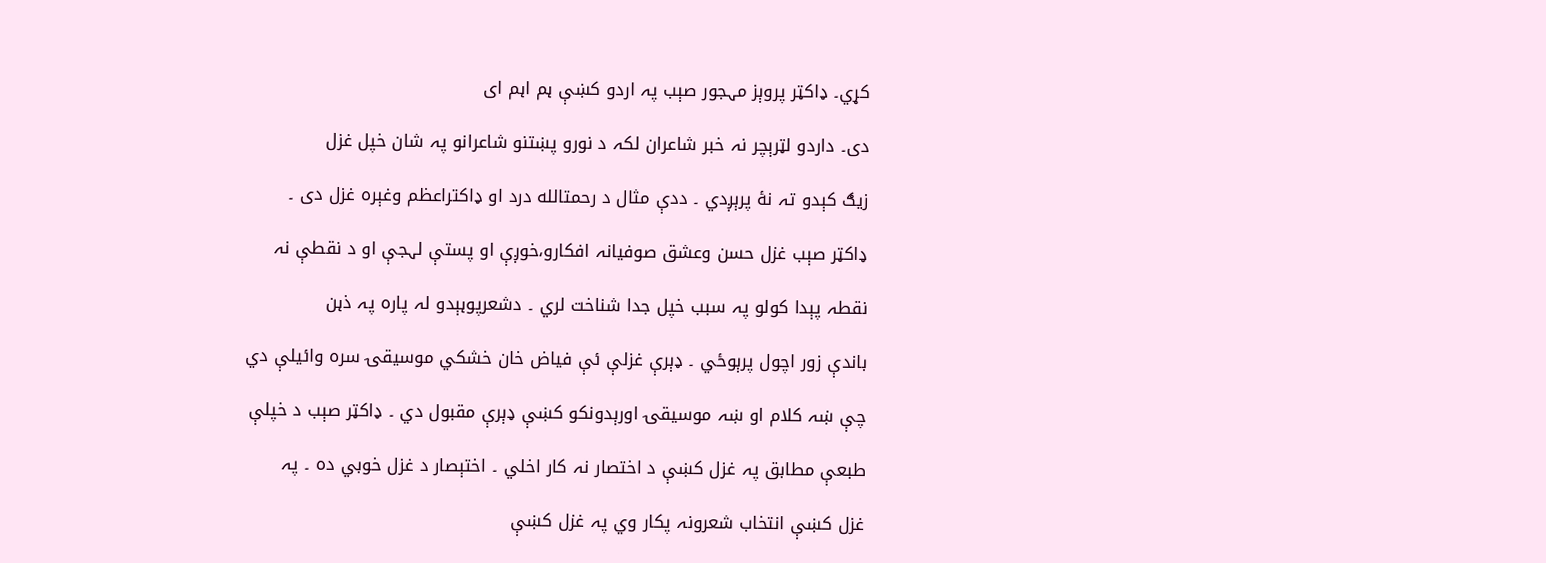کړي۔ ډاکټر پروېز مہجور صېب پہ اردو کښې ہم اہم ای

دی۔ داردو لټرېچر نہ خبر شاعران لکہ د نورو پښتنو شاعرانو پہ شان خپل غزل

زیګ کېدو تہ نۀ پرېږدي ۔ ددې مثال د رحمتالله درد او ډاکتراعظم وغېرہ غزل دی ۔

ډاکټر صېب غزل حسن وعشق صوفیانہ افکارو،خوږې او پستې لہجې او د نقطې نہ

نقطہ پېدا کولو پہ سبب خپل جدا شناخت لري ۔ دشعرپوہېدو لہ پارہ پہ ذہن

باندې زور اچول پرېوځي ۔ ډېرې غزلې ئې فیاض خان خشکي موسیقۍ سرہ وائیلې دي

چې ښہ کلام او ښہ موسیقۍ اورېدونکو کښې ډېرې مقبول دي ۔ ډاکټر صېب د خپلې

طبعې مطابق پہ غزل کښې د اختصار نہ کار اخلي ۔ اختېصار د غزل خوبي دہ ۔ پہ

غزل کښې انتخاب شعرونہ پکار وي پہ غزل کښې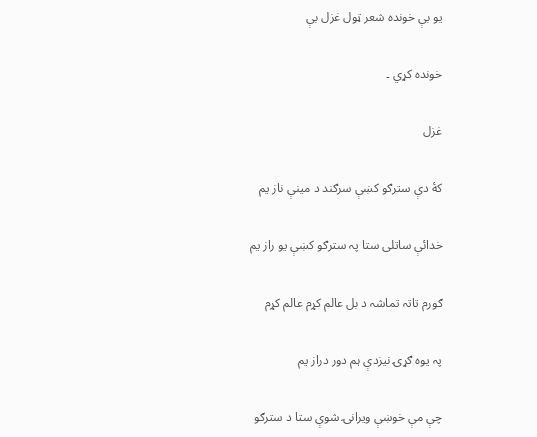یو بې خوندہ شعر ټول غزل بې

خوندہ کړي ۔

غزل

کۀ دې سترګو کښې سرګند د مینې ناز یم

خدائې ساتلی ستا پہ سترګو کښې یو راز یم

ګورم تاتہ تماشہ د بل عالم کړم عالم کړم

پہ یوہ ګړۍ نیزدې ہم دور دراز یم

چې مې خوښې ویرانۍ شوې ستا د سترګو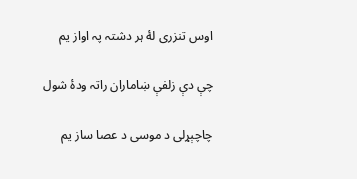اوس تنزری لۀ ہر دشتہ پہ اواز یم

چې دې زلفې ښاماران راتہ ودۀ شول

چاچېړلی د موسی د عصا ساز یم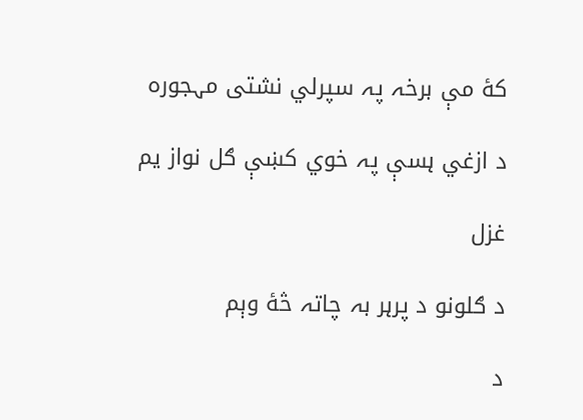کۀ مې برخہ پہ سپرلي نشتی مہجورہ

د ازغي ہسې پہ خوي کښې ګل نواز یم

غزل

د ګلونو د پرہر بہ چاتہ څۀ وېم

د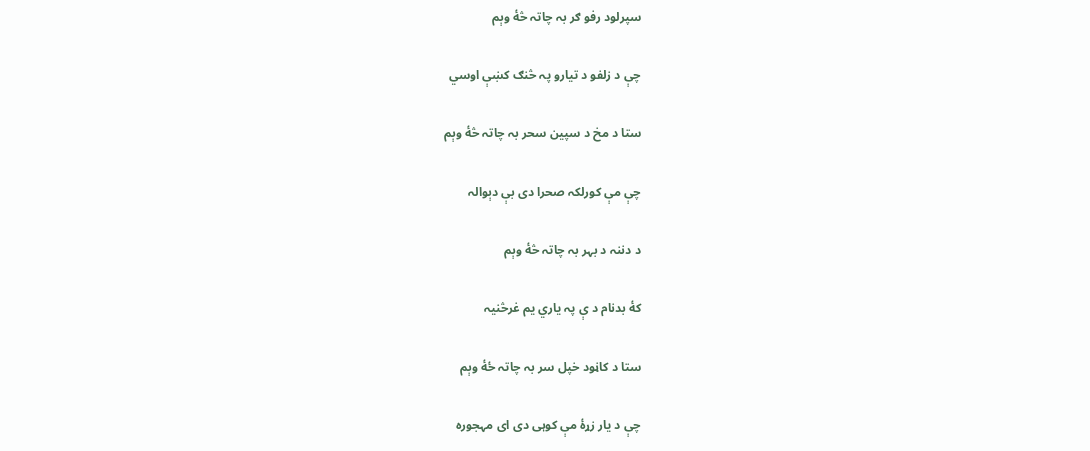سپرلود رفو ګر بہ چاتہ څۀ وېم

چې د زلفو د تیارو پہ څنګ کښې اوسي

ستا د مخ د سپین سحر بہ چاتہ څۀ وېم

چې مې کورلکہ صحرا دی بې دېوالہ

د دننہ د بہر بہ چاتہ څۀ وېم

کۀ بدنام د ې پہ یاري یم غرڅنیہ

ستا د کاڼود خپل سر بہ چاتہ ځۀ وېم

چې د یار زړۀ مې کوہی دی ای مہجورہ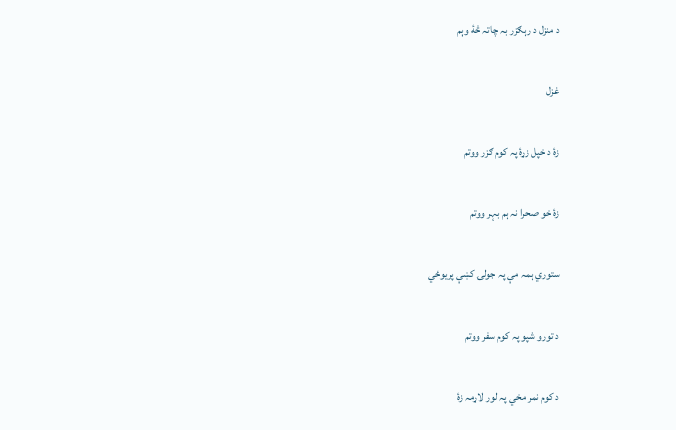د منزل د رہګزر بہ چاتہ څۀ وېم

غزل

زۀ د خپل زړۀ پہ کوم ګزر ووتم

زۀ خو صحرا نہ ہم بہر ووتم

ستوري ہمہ مې پہ جولۍ کښې پریوځي

د تورو شپو پہ کوم سفر ووتم

د کوم نمر مخي پہ لور لاړمہ زۀ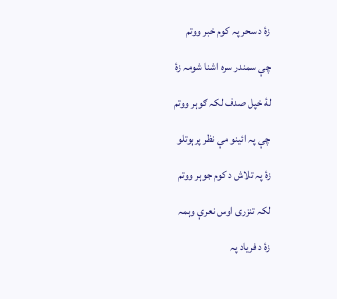زۀ د سحر پہ کوم خبر ووتم

چې سمندر سرہ اشنا شومہ زۀ

لۀ خپل صدف لکہ ګوہر ووتم

چې پہ ائینو مې نظر پرېوتلو

زۀ پہ تلاش د کوم جوہر ووتم

لکہ تنزری اوس نعرې وہمہ

زۀ د فریاد پہ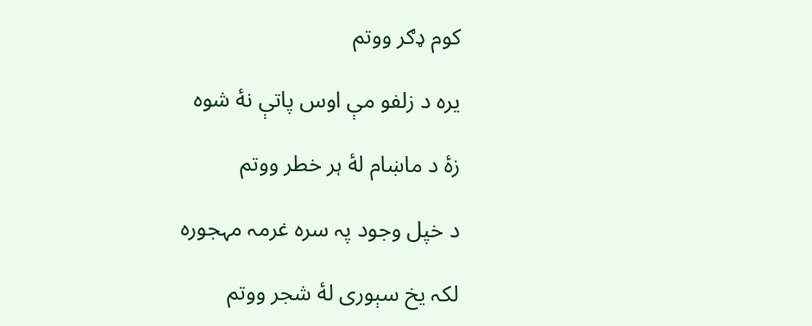کوم ډګر ووتم

یرہ د زلفو مې اوس پاتې نۀ شوہ

زۀ د ماښام لۀ ہر خطر ووتم

د خپل وجود پہ سرہ غرمہ مہجورہ

لکہ یخ سېوری لۀ شجر ووتم